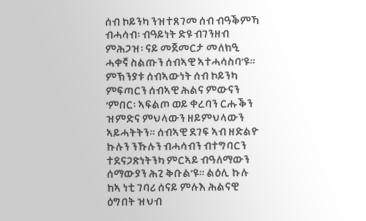ሰብ ኮይንካ ንዝተጸገመ ሰብ ብዓቕምኻ ብሓሳብ፡ ብዓይነት ድዩ ብገንዘብ ምሕጋዝ፡ ናይ መጀመርታ መለክዒ ሓቀኛ ስልጡን ሰብኣዊ ኣተሓሳስባ’ዩ። ምኽንያቱ ሰብኣውነት ሰብ ኮይንካ ምፍጣርን ሰብኣዊ ሕልና ምውናን ‘ምበር፡ ኣፍልጦ ወይ ቀረባን ርሑቕን ዝምድና ምህላውን ዘይምህላውን ኣይሓትትን። ሰብኣዊ ደገፍ ኣብ ዘድልዮ ኩሉን ንኹሉን ብሓሳብን ብተግባርን ተደናጋጽነትንካ ምርኣይ ብዓለማውን ሰማውያን ሕጊ ቅቡል’ዩ። ልዕሊ ኩሉ ከኣ ነቲ ገባሪ ሰናይ ምሉእ ሕልናዊ ዕግበት ዝህብ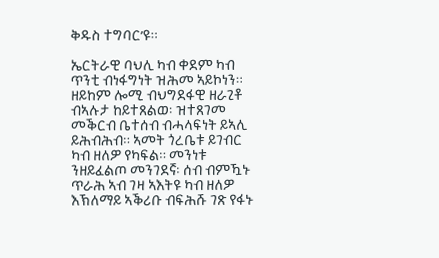ቅዱስ ተግባር’ዩ።

ኤርትራዊ ባህሊ ካብ ቀደም ካብ ጥንቲ ብነፋግነት ዝሕመ ኣይኮነን። ዘይከም ሎሚ ብህግደፋዊ ዘራጊቶ ብኣሉታ ከይተጸልወ፡ ዝተጸገመ መቕርብ ቤተሰብ ብሓላፍነት ይኣሊ ይሕብሕብ። ኣመት ጎረቤቱ ይገብር ካብ ዘለዎ የካፍል። መንነቱ ንዘይፈልጦ መንገደኛ፡ ሰብ ብምዃኑ ጥራሕ ኣብ ገዛ ኣእትዩ ካብ ዘለዎ እኽለማይ ኣቕሪቡ ብፍሕሹ ገጽ የፋኑ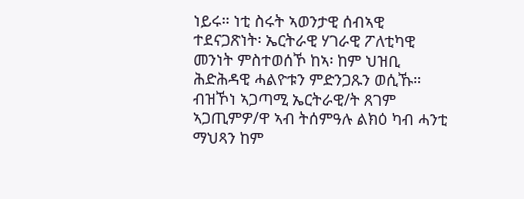ነይሩ። ነቲ ስሩት ኣወንታዊ ሰብኣዊ ተደናጋጽነት፡ ኤርትራዊ ሃገራዊ ፖለቲካዊ መንነት ምስተወሰኾ ከኣ፡ ከም ህዝቢ ሕድሕዳዊ ሓልዮቱን ምድንጋጹን ወሲኹ። ብዝኾነ ኣጋጣሚ ኤርትራዊ/ት ጸገም ኣጋጢምዎ/ዋ ኣብ ትሰምዓሉ ልክዕ ካብ ሓንቲ ማህጻን ከም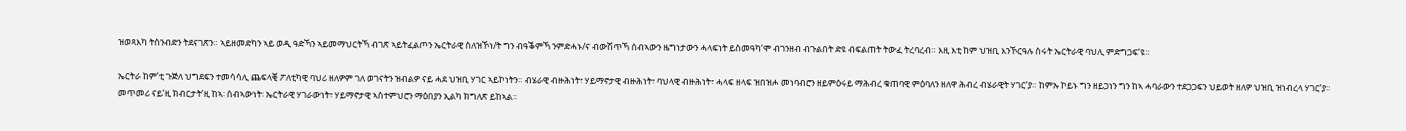ዝወጻእካ ትስንብድን ትደናገጽን። ኣይዘመድካን ኣይ ወዲ ዓድኻን ኣይመማህርትኻ ብገጽ ኣይትፈልጦን ኤርትራዊ ስለዝኾነ/ት ግን ብዓቕምኻ ንምድሓኑ/ና ብውሽጥኻ ሰብኣውን ዜግነታውን ሓላፍነት ይስመዓካ’ሞ ብገንዘብ ብጉልበት ድዩ ብፍልጠት ትውፈ ትረባረብ። እዚ እቲ ከም ህዝቢ እንኾርዓሉ ስሩት ኤርትራዊ ባህሊ ምድግጋፍ’ዩ።

ኤርትራ ከም’ቲ ጉጅለ ህግደፍን ተመሳሳሊ ጨፍላቒ ፖለቲካዊ ባህሪ ዘለዎም ገለ ወገናትን ዝብልዎ ናይ ሓደ ህዝቢ ሃገር ኣይኮነትን። ብሄራዊ ብዙሕነት፣ ሃይማኖታዊ ብዙሕነት፣ ባህላዊ ብዙሕነት፣ ሓላፍ ዘላፍ ዝበዝሖ መነባብሮን ዘይምዕሩይ ማሕብረ ቁጠባዊ ምዕባለን ዘለዋ ሕብረ ብሄራዊት ሃገር’ያ። ከምኡ ኮይኑ ግን ዘይጋነን ግን ከኣ ሓባራውን ተደጋጋፍን ህይወት ዘለዎ ህዝቢ ዝነብረላ ሃገር’ያ። መጥመሪ ናይ’ዚ ክብርታት’ዚ ከኣ፡ ሰብኣውነት፡ ኤርትራዊ ሃገራውነት፣ ሃይማኖታዊ ኣስተምህሮን ማዕበያን ኢልካ ክግለጽ ይከኣል።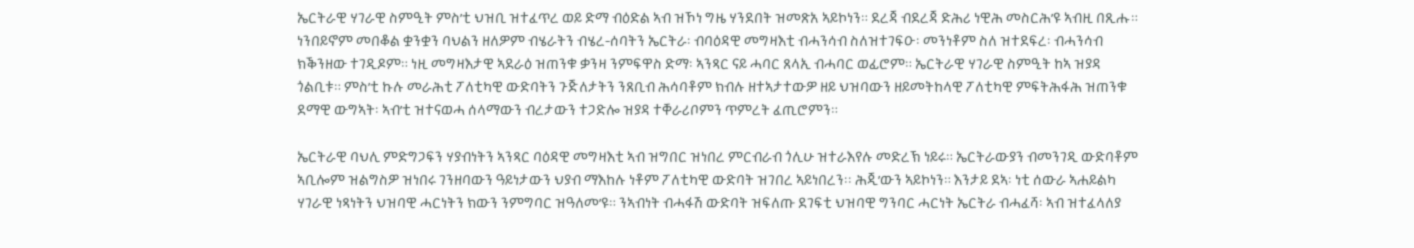ኤርትራዊ ሃገራዊ ስምዒት ምስ’ቲ ህዝቢ ዝተፈጥረ ወይ ድማ ብዕድል ኣብ ዝኾነ ግዜ ሃንደበት ዝመጽአ ኣይኮነን። ደረጃ ብደረጃ ድሕሪ ነዊሕ መስርሕ’ዩ ኣብዚ በጺሑ። ነንበይኖም መበቆል ቋንቋን ባህልን ዘለዎም ብሄራትን ብሄረ-ሰባትን ኤርትራ፡ ብባዕዳዊ መግዛእቲ ብሓንሳብ ስለዝተገፍዑ፡ መንነቶም ስለ ዝተደፍረ፡ ብሓንሳብ ክቕንዘው ተገዲዶም። ነዚ መግዛእታዊ ኣደራዕ ዝጠንቁ ቃንዛ ንምፍዋስ ድማ፡ ኣንጻር ናይ ሓባር ጸላኢ ብሓባር ወፊሮም። ኤርትራዊ ሃገራዊ ስምዒት ከኣ ዝያዳ ጎልቢቱ። ምስ’ቲ ኩሉ መራሕቲ ፖለቲካዊ ውድባትን ጉጅለታትን ንጸቢብ ሕሳባቶም ክብሉ ዘተኣታተውዎ ዘይ ህዝባውን ዘይመትከላዊ ፖለቲካዊ ምፍትሕፋሕ ዝጠንቁ ደማዊ ውግኣት፡ ኣብ’ቲ ዝተናወሓ ሰላማውን ብረታውን ተጋድሎ ዝያዳ ተቐራሪቦምን ጥምረት ፈጢሮምን።

ኤርትራዊ ባህሊ ምድግጋፍን ሃያብነትን ኣንጻር ባዕዳዊ መግዛእቲ ኣብ ዝግበር ዝነበረ ምርብራብ ጎሊሁ ዝተራእየሉ መድረኽ ነይሩ። ኤርትራውያን ብመንገዲ ውድባቶም ኣቢሎም ዝልግስዎ ዝነበሩ ገንዘባውን ዓይነታውን ህያብ ማእከሉ ነቶም ፖለቲካዊ ውድባት ዝገበረ ኣይነበረን፡፡ ሕጂ’ውን ኣይኮነን። እንታይ ደኣ፡ ነቲ ሰውራ ኣሐይልካ ሃገራዊ ነጻነትን ህዝባዊ ሓርነትን ክውን ንምግባር ዝዓለመ’ዩ። ንኣብነት ብሓፋሽ ውድባት ዝፍለጡ ደገፍቲ ህዝባዊ ግንባር ሓርነት ኤርትራ ብሓፈሻ፡ ኣብ ዝተፈላለያ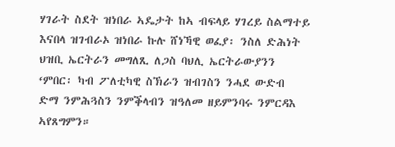ሃገራት ስደት ዝነበራ ኣዴታት ከኣ ብፍላይ ሃገረይ ስልማተይ እናበላ ዝገብራኦ ዝነበራ ኩሉ ሸነኻዊ ወፈያ፡ ንስለ ድሕነት ህዝቢ ኤርትራን መግለጺ ለጋስ ባህሊ ኤርትራውያንን ‘ምበር፡ ካብ ፖለቲካዊ ስኽራን ዝብገስን ንሓደ ውድብ ድማ ንምሕጓስን ንምቕላብን ዝዓለመ ዘይምንባሩ ንምርዳእ ኣየጸግምን።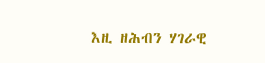እዚ ዘሕብን ሃገራዊ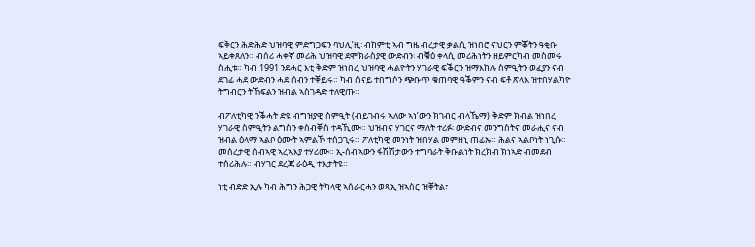ፍቅርን ሕድሕድ ህዝባዊ ምድግጋፍን ባህሊ’ዚ፡ ብከምቲ ኣብ ግዜ ብረታዊ ቃልሲ ዝነበሮ ናህርን ምቖትን ዓቂቡ ኣይቀጸለን። ብሰሪ ሓቀኛ መሪሕ ህዝባዊ ደሞክራስያዊ ውድብን፡ ብቑዕ ቀላሲ መሪሕነትን ዘይምርካብ መስመሩ ስሒቱ። ካብ 1991 ንደሓር እቲ ቅድም ዝነበረ ህዝባዊ ሓልዮትን ሃገራዊ ፍቕርን ዝማእከሉ ስምዒትን ወፈያን ናብ ደገፊ ሓደ ውድብን ሓደ ሰብን ተቐይሩ። ካብ ሰናይ ተበግሶን ጭቡጥ ቁጠባዊ ዓቕምን ናብ ፍቶ ጽላእ ዝተበሃልካዮ ትግብርን ትኸፍልን ዝብል ኣስገዳድ ተለዊጡ።

ብፖለቲካዊ ንቕሓት ድዩ ብግዝያዊ ስምዒት (ብይገብሩ ኣለው ኣነ’ውን ክገብር ብላኼማ) ቅድም ክብል ዝነበረ ሃገራዊ ስምዒትን ልግስን ቀስብቐስ ተዳኺሙ። ህዝብና ሃገርና ማለት ተሪፉ፡ ውድብና መንግስትና መራሒና ናብ ዝብል ዕላማ ኣልቦ ዕሙት ኣምልኾ ተሰጋጊሩ። ፖለቲካዊ መንነት ዝበሃል መምዘኒ ጠፊኡ። ሕልና ኣልቦነት ነጊሱ። መሰረታዊ ሰብኣዊ ኣረኣእያ ተሃሪሙ። ኢ-ሰብኣውን ፋሽሽታውን ተግባራት ቅቡልነት ክረክብ ክነኣድ ብመደብ ተሰሪሕሉ። ብሃገር ደረጃ ራዕዲ ተእታትዩ።

ነቲ ብድድ ኢሉ ካብ ሕግን ሕጋዊ ትካላዊ ኣሰራርሓን ወጻኢ ዝኣስር ዝቐትል፣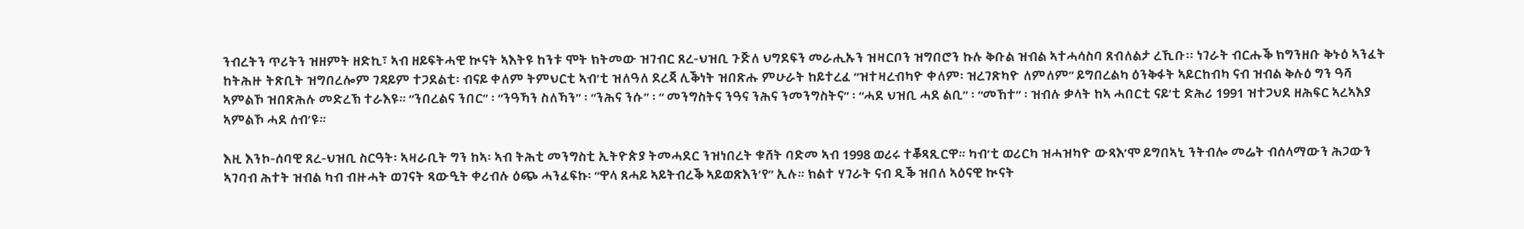ንብረትን ጥሪትን ዝዘምት ዘድኪ፣ ኣብ ዘይፍትሓዊ ኲናት ኣእትዩ ከንቱ ሞት ክትመው ዝገብር ጸረ-ህዝቢ ጉጅለ ህግደፍን መራሒኡን ዝዛርቦን ዝግበሮን ኩሉ ቅቡል ዝብል ኣተሓሳስባ ጸብለልታ ረኺቡ፡፡ ነገራት ብርሑቕ ክግንዘቡ ቅኑዕ ኣንፈት ከትሕዙ ትጽቢት ዝግበረሎም ገዳይም ተጋደልቲ፡ ብናይ ቀለም ትምህርቲ ኣብ’ቲ ዝለዓለ ደረጃ ሊቕነት ዝበጽሑ ምሁራት ከይተረፈ “ዝተዛረብካዮ ቀለም፡ ዝረገጽካዮ ለምለም” ይግበረልካ ዕንቅፋት ኣይርከብካ ናብ ዝብል ቅሉዕ ግን ዓሻ ኣምልኾ ዝበጽሕሉ መድረኽ ተራእዩ። “ንበረልና ንበር” ፡ “ንዓኻን ስለኻን” ፡ “ንሕና ንሱ” ፡ “ መንግስትና ንዓና ንሕና ንመንግስትና” ፡ “ሓደ ህዝቢ ሓደ ልቢ” ፡ “መኸተ” ፡ ዝብሉ ቃላት ከኣ ሓበርቲ ናይ’ቲ ድሕሪ 1991 ዝተጋህደ ዘሕፍር ኣረኣእያ ኣምልኾ ሓደ ሰብ’ዩ።

እዚ እንኮ-ሰባዊ ጸረ-ህዝቢ ስርዓት፡ ኣዛራቢት ግን ከኣ፡ ኣብ ትሕቲ መንግስቲ ኢትዮጵያ ትመሓደር ንዝነበረት ቁሸት ባድመ ኣብ 1998 ወሪሩ ተቖጻጺርዋ። ካብ’ቲ ወሪርካ ዝሓዝካዮ ውጻእ’ሞ ይግበኣኒ ንትብሎ መሬት ብሰላማውን ሕጋውን ኣገባብ ሕተት ዝብል ካብ ብዙሓት ወገናት ጻውዒት ቀሪብሉ ዕጭ ሓንፈፍኩ፡ “ዋላ ጸሓይ ኣይትብረቕ ኣይወጽእን’የ” ኢሉ። ክልተ ሃገራት ናብ ዲቕ ዝበለ ኣዕናዊ ኲናት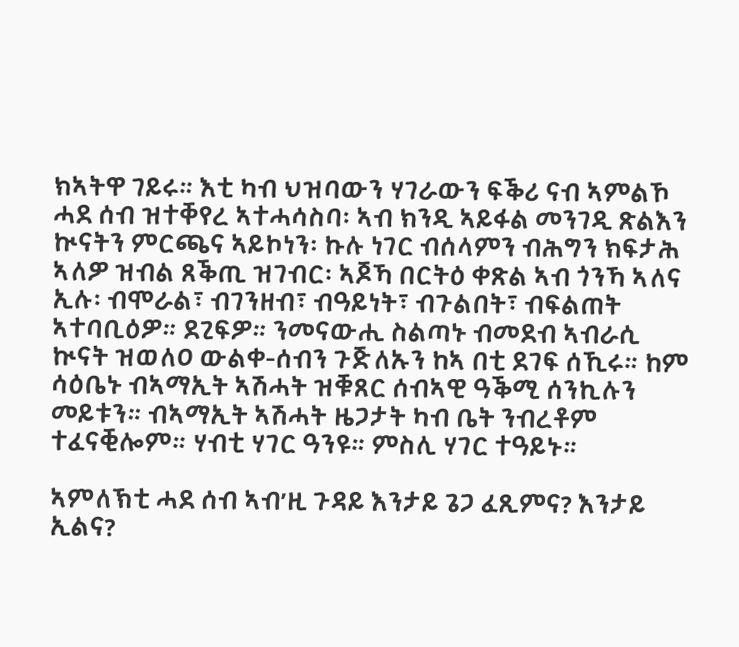ክኣትዋ ገይሩ። እቲ ካብ ህዝባውን ሃገራውን ፍቕሪ ናብ ኣምልኾ ሓደ ሰብ ዝተቐየረ ኣተሓሳስባ፡ ኣብ ክንዲ ኣይፋል መንገዲ ጽልእን ኲናትን ምርጫና ኣይኮነን፡ ኩሉ ነገር ብሰላምን ብሕግን ክፍታሕ ኣለዎ ዝብል ጸቕጢ ዝገብር፡ ኣጆኻ በርትዕ ቀጽል ኣብ ጎንኻ ኣለና ኢሉ፡ ብሞራል፣ ብገንዘብ፣ ብዓይነት፣ ብጉልበት፣ ብፍልጠት ኣተባቢዕዎ። ደጊፍዎ። ንመናውሒ ስልጣኑ ብመደብ ኣብራሲ ኲናት ዝወለዐ ውልቀ-ሰብን ጉጅለኡን ከኣ በቲ ደገፍ ሰኺሩ። ከም ሳዕቤኑ ብኣማኢት ኣሽሓት ዝቑጸር ሰብኣዊ ዓቕሚ ሰንኪሉን መይቱን። ብኣማኢት ኣሽሓት ዜጋታት ካብ ቤት ንብረቶም ተፈናቒሎም። ሃብቲ ሃገር ዓንዩ። ምስሊ ሃገር ተዓይኑ።

ኣምለኽቲ ሓደ ሰብ ኣብ’ዚ ጉዳይ እንታይ ጌጋ ፈጺምና? እንታይ ኢልና?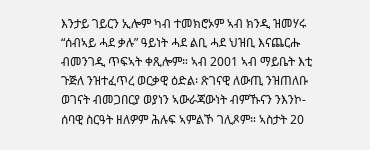እንታይ ገይርን ኢሎም ካብ ተመክሮኦም ኣብ ክንዲ ዝመሃሩ “ሰብኣይ ሓደ ቃሉ” ዓይነት ሓደ ልቢ ሓደ ህዝቢ እናጨርሑ ብመንገዲ ጥፍኣት ቀጺሎም። ኣብ 2001 ኣብ ማይቤት እቲ ጉጅለ ንዝተፈጥረ ወርቃዊ ዕድል፡ ጽገናዊ ለውጢ ንዝጠለቡ ወገናት ብመጋበርያ ወያነን ኣውራጃውነት ብምኹናን ንእንኮ-ሰባዊ ስርዓት ዘለዎም ሕሉፍ ኣምልኾ ገሊጾም። ኣስታት 20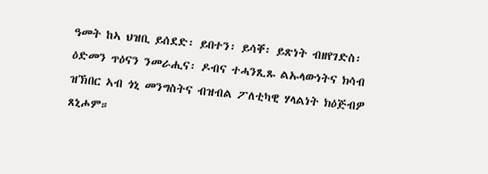ዓመት ከኣ ህዝቢ ይሰደድ፡ ይበተን፡ ይሳቐ፡ ይጽነት ብዘየገድስ፡ ዕድመን ጥዕናን ንመራሒና፡ ዶብና ተሓንጺጹ ልኡላውነትና ክሳብ ዝኽበር ኣብ ጎኒ መንግስትና ብዝብል ፖለቲካዊ ሃላልነት ክዕጅብዎ ጸኒሖም።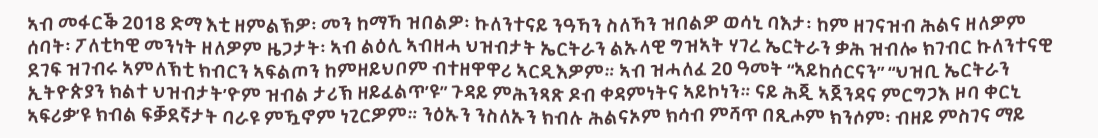ኣብ መፋርቕ 2018 ድማ እቲ ዘምልኽዎ፡ መን ከማኻ ዝበልዎ፡ ኩለንተናይ ንዓኻን ስለኻን ዝበልዎ ወሳኒ ባእታ፡ ከም ዘገናዝብ ሕልና ዘለዎም ሰባት፡ ፖለቲካዊ መንነት ዘለዎም ዜጋታት፡ ኣብ ልዕሊ ኣብዘሓ ህዝብታት ኤርትራን ልኡላዊ ግዝኣት ሃገረ ኤርትራን ቃሕ ዝብሎ ክገብር ኩለንተናዊ ደገፍ ዝገብሩ ኣምለኽቲ ክብርን ኣፍልጦን ከምዘይህቦም ብተዘዋዋሪ ኣርዲእዎም። ኣብ ዝሓለፈ 20 ዓመት “ኣይከሰርናን” “ህዝቢ ኤርትራን ኢትዮጵያን ክልተ ህዝብታት’ዮም ዝብል ታሪኽ ዘይፈልጥ’ዩ” ጉዳይ ምሕንጻጽ ዶብ ቀዳምነትና ኣይኮነን። ናይ ሕጂ ኣጀንዳና ምርግጋእ ዞባ ቀርኒ ኣፍሪቃ’ዩ ክብል ፍቓደኛታት ባራዩ ምዃኖም ነጊርዎም። ንዕኡን ንስለኡን ክብሉ ሕልናኦም ክሳብ ምሻጥ በጺሖም ክንሶም፡ ብዘይ ምስገና ማይ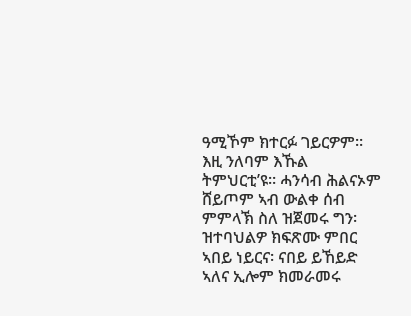ዓሚኾም ክተርፉ ገይርዎም። እዚ ንለባም እኹል ትምህርቲ’ዩ። ሓንሳብ ሕልናኦም ሸይጦም ኣብ ውልቀ ሰብ ምምላኽ ስለ ዝጀመሩ ግን፡ ዝተባህልዎ ክፍጽሙ ምበር ኣበይ ነይርና፡ ናበይ ይኸይድ ኣለና ኢሎም ክመራመሩ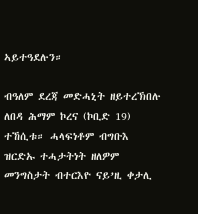ኣይተዓደሉን።

ብዓለም ደረጃ መድሓኒት ዘይተረኽበሉ ለበዳ ሕማም ኮረና (ኮቢድ 19) ተኸሲቱ። ሓላፍነቶም ብግቡእ ዝርድኡ ተሓታትነት ዘለዎም መንግስታት ብተርእዮ ናይ’ዚ ቀታሊ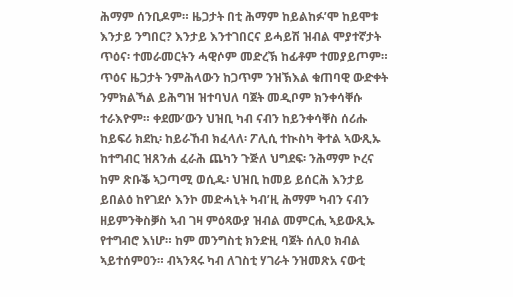ሕማም ሰንቢዶም። ዜጋታት በቲ ሕማም ከይልከፉ’ሞ ከይሞቱ እንታይ ንግበር? እንታይ እንተገበርና ይሓይሽ ዝብል ሞያተኛታት ጥዕና፡ ተመራመርትን ሓዊሶም መድረኽ ከፊቶም ተመያይጦም። ጥዕና ዜጋታት ንምሕላውን ከጋጥም ንዝኽእል ቁጠባዊ ውድቀት ንምክልኻል ይሕግዝ ዝተባህለ ባጀት መዲቦም ክንቀሳቐሱ ተራእዮም። ቀደሙ’ውን ህዝቢ ካብ ናብን ከይንቀሳቐስ ሰሪሑ ከይፍሪ ክደኪ፡ ከይራኸብ ክፈላለ፡ ፖሊሲ ተኲስካ ቅተል ኣውጺኡ ከተግብር ዝጸንሐ ፈራሕ ጨካን ጉጅለ ህግደፍ፡ ንሕማም ኮረና ከም ጽቡቕ ኣጋጣሚ ወሲዱ፡ ህዝቢ ከመይ ይሰርሕ እንታይ ይበልዕ ከየገደሶ እንኮ መድሓኒት ካብ’ዚ ሕማም ካብን ናብን ዘይምንቅስቓስ ኣብ ገዛ ምዕጻውያ ዝብል መምርሒ ኣይውጺኡ የተግብሮ እነሆ። ከም መንግስቲ ክንድዚ ባጀት ሰሊዐ ክብል ኣይተሰምዐን። ብኣንጻሩ ካብ ለገስቲ ሃገራት ንዝመጽአ ናውቲ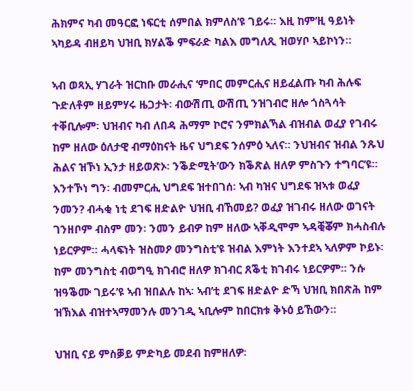ሕክምና ካብ መዓርፎ ነፍርቲ ሰምበል ክምለስ’ዩ ገይሩ። እዚ ከም’ዚ ዓይነት ኣካይዳ ብዘይካ ህዝቢ ክሃልቕ ምፍራድ ካልእ መግለጺ ዝወሃቦ ኣይኮነን።

ኣብ ወጻኢ ሃገራት ዝርከቡ መራሒና ‘ምበር መምርሒና ዘይፈልጡ ካብ ሕሉፍ ጉድለቶም ዘይምሃሩ ዜጋታት፡ ብውሽጢ ውሽጢ ንዝገብሮ ዘሎ ጎስጓሳት ተቐቢሎም፡ ህዝብና ካብ ለበዳ ሕማም ኮሮና ንምክልኻል ብዝብል ወፈያ የገብሩ ከም ዘለው ዕለታዊ ብማዕከናት ዜና ህግደፍ ንሰምዕ ኣለና። ንህዝብና ዝብል ንጹህ ሕልና ዝኾነ ኢንታ ዘይወጽኦ፡ ንቕድሚት’ውን ክቕጽል ዘለዎ ምስጉን ተግባር’ዩ። እንተኾነ ግን፡ ብመምርሒ ህግደፍ ዝተበገሰ፡ ኣብ ካዝና ህግደፍ ዝኣቱ ወፈያ ንመን? ብሓቂ ነቲ ደገፍ ዘድልዮ ህዝቢ ብኸመይ? ወፈያ ዝገብሩ ዘለው ወገናት ገንዘቦም ብስም መን፡ ንመን ይብዎ ከም ዘለው ኣቐዲሞም ኣዳቒቖም ክሓስብሉ ነይርዎም። ሓላፍነት ዝስመዖ መንግስቲ’ዩ ዝብል እምነት እንተደኣ ኣለዎም ኮይኑ፡ ከም መንግስቲ ብወግዒ ክገብሮ ዘለዎ ክገብር ጸቕቲ ክገብሩ ነይርዎም። ንሱ ዝዓቕሙ ገይሩ’ዩ ኣብ ዝበልሉ ከኣ፡ ኣብ’ቲ ደገፍ ዘድልዮ ድኻ ህዝቢ ክበጽሕ ከም ዝኽእል ብዝተኣማመንሉ መንገዲ ኣቢሎም ከበርክቱ ቅኑዕ ይኸውን።

ህዝቢ ናይ ምስቓይ ምድካይ መደብ ከምዘለዎ፡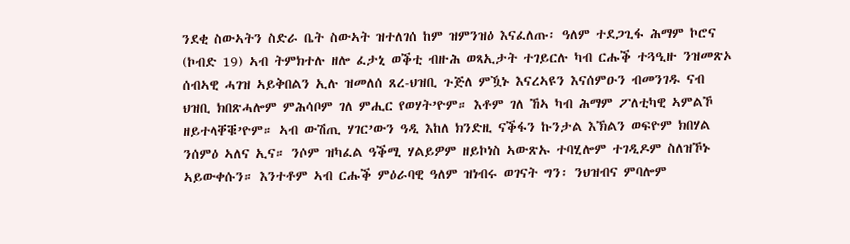ንደቂ ስውኣትን ስድራ ቤት ስውኣት ዝተለገሰ ከም ዝምንዝዕ እናፈለጡ፡ ዓለም ተደጋጊፋ ሕማም ኮሮና (ኮብድ 19) ኣብ ትምክተሉ ዘሎ ፈታኒ ወቕቲ ብዙሕ ወጻኢታት ተገይርሉ ካብ ርሑቕ ተጓዒዙ ንዝመጽኦ ሰብኣዊ ሓገዝ ኣይቅበልን ኢሉ ዝመለሰ ጸረ-ህዝቢ ጉጅለ ምዃኑ እናረኣዩን እናሰምዑን ብመንገዱ ናብ ህዝቢ ክበጽሓሎም ምሕሳቦም ገለ ምሒር የወሃት’ዮም። እቶም ገለ ኸኣ ካብ ሕማም ፖለቲካዊ ኣምልኾ ዘይተላቐቑ’ዮም። ኣብ ውሽጢ ሃገር’ውን ዓዲ እከለ ክንድዚ ናቕፋን ኩንታል እኽልን ወፍዮም ክበሃል ንሰምዕ ኣለና ኢና። ንሶም ዝካፈል ዓቕሚ ሃልይዎም ዘይኮነስ ኣውጽኡ ተባሂሎም ተገዲዶም ስለዝኾኑ ኣይውቀሱን። እንተቶም ኣብ ርሑቕ ምዕራባዊ ዓለም ዝነብሩ ወገናት ግን፡ ንህዝብና ምባሎም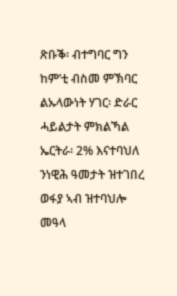ጽቡቕ፡ ብተግባር ግን ከም’ቲ ብስመ ምኽባር ልኡላውነት ሃገር፡ ድራር ሓይልታት ምክልኻል ኤርትራ፡ 2% እናተባህለ ንነዊሕ ዓመታት ዝተገበረ ወፋያ ኣብ ዝተባህሎ መዓላ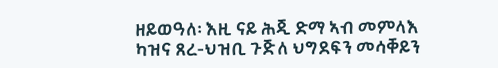ዘይወዓለ፡ እዚ ናይ ሕጂ ድማ ኣብ መምላእ ካዝና ጸረ-ህዝቢ ጉጅለ ህግደፍን መሳቐይን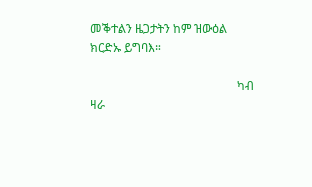መቕተልን ዜጋታትን ከም ዝውዕል ክርድኡ ይግባእ።

                                                 ካብ ዛራ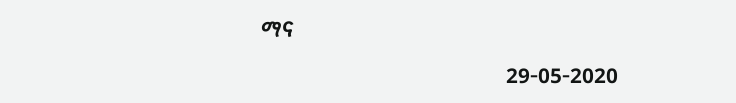ማና

                                                 29-05-2020